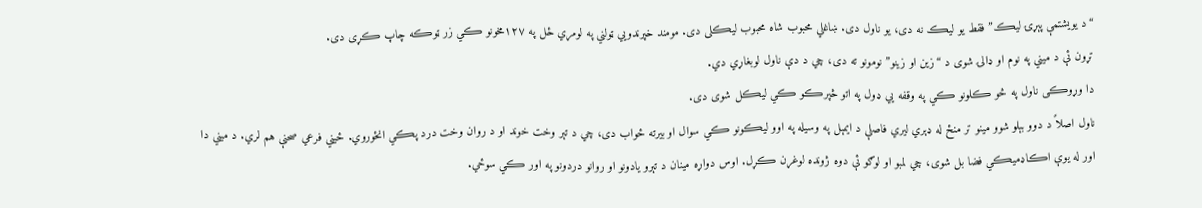“د يويشتمې پېړۍ ليڪ” فقط يو ليڪ نه دی، يو ناول دی. ښاغلي محبوب شاه محبوب ليڪلی دی. مومند خپرندويي ټولني په لومړي ځل په ۱۲۷مخونو ڪي زر ټوڪه چاپ ڪړی دی.
تړون ئې د ميني په نوم او ډالۍ شوی د “زين او زينو” نومونو ته دی، چي د دې ناول لوبغاړي دي.
دا وړوڪی ناول په څو ڪلونو ڪي په وقفه يي ډول په اتو څپرڪو ڪي ليڪل شوی دی.
ناول اصلاً د دوو بېلو شوو مينو تر منځ له ډېري ليري فاصلې د ايمېل په وسيله په اوو ليڪونو ڪي سوال او بيرته ځواب دی، چي د تېر وخت خوند او د روان وخت درد پڪي انځوروي. ځيني فرعي صحنې هم لري. د ميني دا اور له يوې اڪاډميڪي فضا بل شوی، چي لمبو او لوګو ئې دوه ژونده لوغړن ڪړل. اوس دواړه مينان د تېرو يادونو او روانو دردونو په اور ڪي سوځي.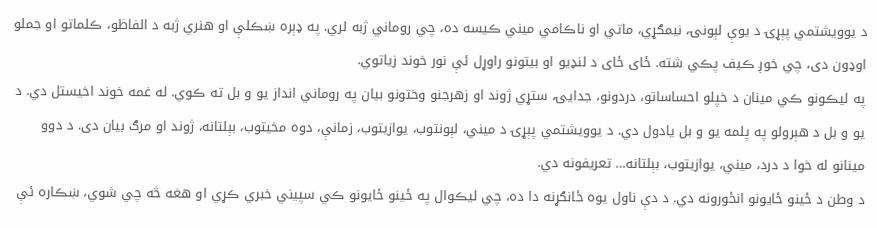د يوويشتمي پېړۍ د يوې لېونۍ، نيمګړي، ماتي او ناڪامي ميني ڪيسه ده، چي روماني ژبه لري. په ډېره ښڪلې او هنري ژبه د الفاظو، ڪلماتو او جملو اوډون دی، چي خوږ ڪيف پڪي شته. ځای ځای د لنډيو او بيتونو راوړل ئې نور خوند زياتوي.
په ليڪونو ڪي مينان د خپلو احساساتو، دردونو، جدايۍ، ستړي ژوند او زهرجنو وختونو بيان په روماني انداز يو و بل ته ڪوي. له غمه خوند اخيستل دي. د يو و بل د هېرولو په پلمه يو و بل يادول دي. د يوويشتمي پېړۍ د ميني، لېونتوب، يوازيتوب، زمانې، دوه مخيتوب، بېلتانه، ژوند او مرګ بيان دی. د دوو مينانو له خوا د درد، ميني، يوازيتوب، بېلتانه… تعريفونه دي.
د وطن د ځينو ځايونو انځورونه دي. د دې ناول يوه ځانګړنه دا ده، چي ليڪوال په ځينو ځايونو ڪي سپيني خبري ڪړي او هغه څه چي شوي، ښڪاره ئې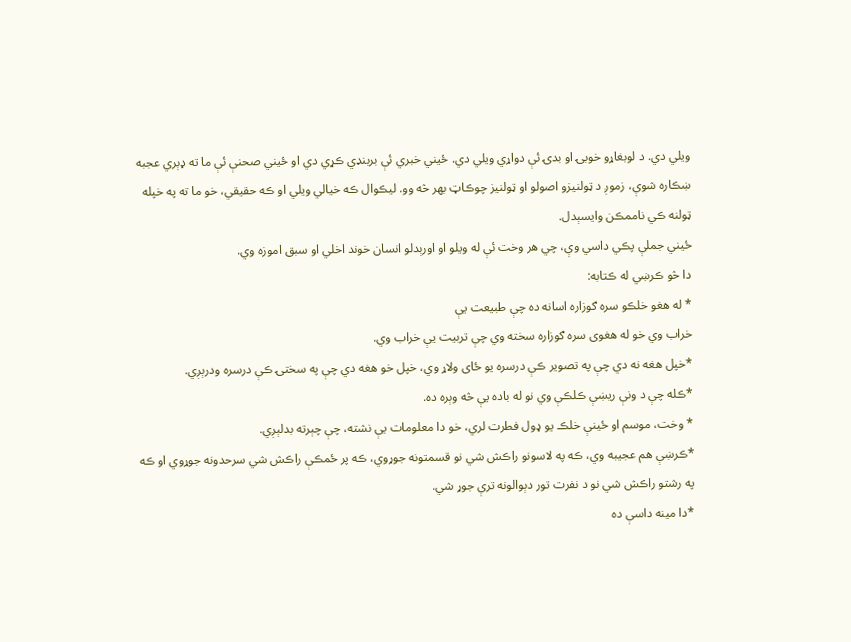ويلي دي. د لوبغاړو خوبۍ او بدۍ ئې دواړي ويلي دي. ځيني خبري ئې بربنډي ڪړي دي او ځيني صحنې ئې ما ته ډېري عجبه ښڪاره شوې، زموږ د ټولنيزو اصولو او ټولنيز چوڪاټ بهر څه وو. ليڪوال ڪه خيالي ويلي او ڪه حقيقي، خو ما ته په خپله ټولنه ڪي ناممڪن وايسېدل.
ځيني جملې پڪي داسي وې، چي هر وخت ئې له ويلو او اورېدلو انسان خوند اخلي او سبق اموزه وي.
دا څو ڪرښي له ڪتابه:
* له هغو خلڪو سره ګوزاره اسانه ده چې طبيعت يې
خراب وي خو له هغوی سره ګوزاره سخته وي چې تربيت يې خراب وي.
*خپل هغه نه دي چې په تصوير ڪې درسره يو ځای ولاړ وي، خپل خو هغه دي چې په سختۍ ڪې درسره ودرېږي.
*ڪله چې د ونې ريښې ڪلڪې وي نو له باده يې څه وېره ده.
* وخت، موسم او ځينې خلڪ يو ډول فطرت لري، خو دا معلومات يې نشته، چې چېرته بدلېږي.
*ڪرښې هم عجيبه وي، ڪه په لاسونو راڪش شي نو قسمتونه جوړوي، ڪه پر ځمڪې راڪش شي سرحدونه جوړوي او ڪه په رشتو راڪش شي نو د نفرت تور دېوالونه ترې جوړ شي.
*دا مينه داسې ده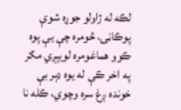لڪه له ژاولو جوړه شوې پوڪاڼۍ، څومره چې يې پوه ڪوو هماغومره لويېږي مګر په اخر ڪې له يوه ډېر بې خونده ږغ سره وچوي، ڪله نا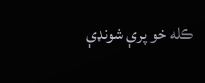ڪله خو پرې شونډې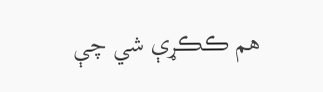هم ڪڪړې شي چې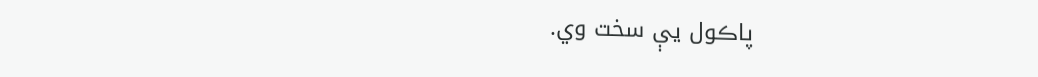پاڪول يې سخت وي.